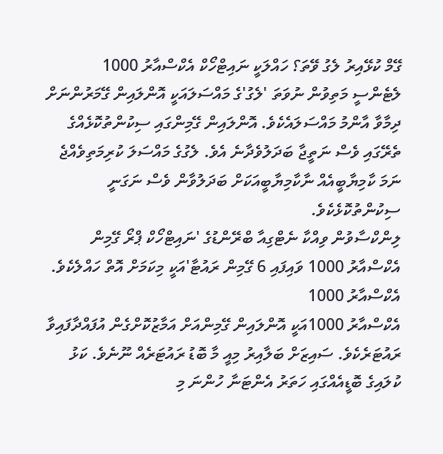ގޭމް ކުޅޭއިރު ލެގު ވޭތަ؟ ހައްލަކީ ނައިޓްހޯކް އެކްސްއާރު 1000
ލެޓެންސީ މަތިވުން ނުވަތަ 'ލެގު'ގެ މައްސަލައަކީ އޮންލައިން ގޭމަރުންނަށް ދިމާވާ އާންމު މައްސަލައެކެވެ. އޮންލައިން ގޭމިންގައި ސިކުންތުކޮޅެއްގެ ތެރޭގައި ވެސް ނަތީޖާ ބަދަލުވެދާނެ އެވެ. ލެގުގެ މައްސަލަ ކުރިމަތިވެއްޖެ ނަމަ ކާމިޔާބީއެއް ނާކާމިޔާބީއަކަށް ބަދަލުވާން ވެސް ނަގަނީ ސިކުންތުކޮޅެކެވެ.
ލިންކްސާވުން ވިއްކާ ނެޓްގިއާ ބްރޭންޑުގެ 'ނައިޓްހޯކް ޕްރޯ ގޭމިން އެކްސްއާރު 1000 ވައިފައި 6 ގޭމިން ރައުޓާ'އަކީ މިކަމަށް އޮތް ހައްލެކެވެ.
އެކްސްއާރު 1000
އެކްސްއާރު 1000އަކީ އޮންލައިން ގޭމިންއަށް އަމާޒުކޮށްގެން އުފައްދާފައިވާ ރައުޓަރެކެވެ. ސައިޒަށް ބަލާއިރު މިއީ މާ ބޮޑު ރައުޓަރެއް ނޫނެވެ. ކަޅު ކުލައިގެ ބޮޑީއެއްގައި ހަތަރު އެންޓަނާ ހުންނަ މި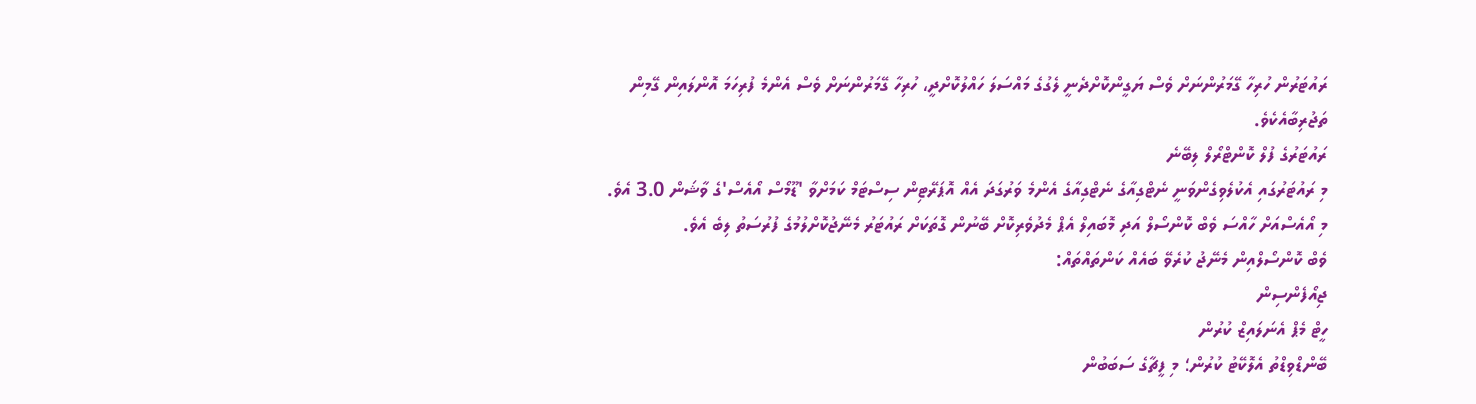ރައުޓަރުން ހުރިހާ ގޭމަރުންނަށް ވެސް ޔަގީންކޮށްދެނީ ލެގުގެ މައްސަލަ ހައްލުކޮށްދީ، ހުރިހާ ގޭމަރުންނަށް ވެސް އެންމެ ފުރިހަމަ އޮންލައިން ގޭމިން ތަޖުރިބާއެކެވެ.
ރައުޓަރުގެ ފުލް ކޮންޓްރޯލް ލިބޭނެ
މި ރައުޓަރުގައި އެކުލެވިގެންވަނީ ނެޓްގިއާގެ ނެޓްގިއާގެ އެންމެ ވަރުގަދަ އެއް އޮޕަރޭޓިން ސިސްޓަމް ކަމަށްވާ 'ޑޫމޯސް އޯއެސް'ގެ ވާޝަން 3.0 އެވެ.
މި އޯއެސްއަށް ހާއްސަ ވެބް ކޮންސޯލް އަދި މޮބައިލް އެޕް މެދުވެރިކޮށް ބޭނުން ގޮތަކަށް ރައުޓަރު މެނޭޖުކޮށްލުމުގެ ފުރުސަތު ލިބެ އެވެ.
ވެބް ކޮންސޯލްއިން މެނޭޖު ކުރެވޭ ބައެއް ކަންތައްތައް:
ޖިއޯފެންސިން
ހީޓް މެޕް އެނަލައިޒް ކުރުން
ބޭންޑްވިޑްތު އެލޮކޭޓު ކުރުން؛ މި ފީޗާގެ ސަބަބުން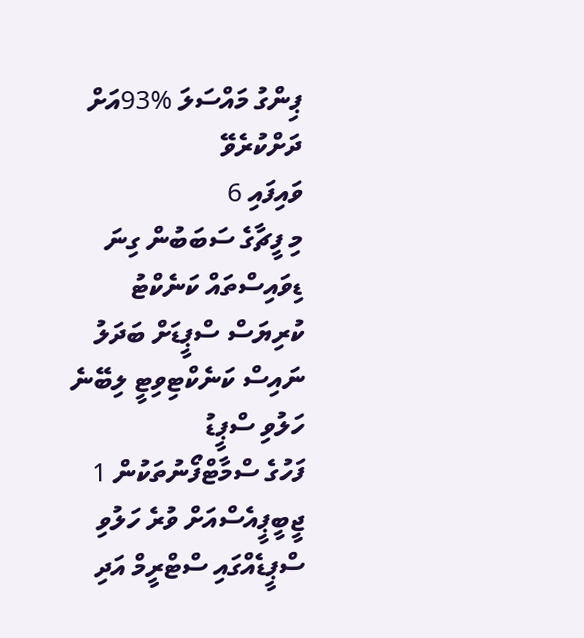ޕިންގު މައްސަލަ %93އަށް ދަށްކުރެވޭ
ވައިފައި 6
މި ފީޗާގެ ސަބަބުން ގިނަ ޑިވައިސްތައް ކަނެކްޓު ކުރިޔަސް ސްޕީޑަށް ބަދަލު ނައިސް ކަނެކްޓިވިޓީ ލިބޭނެ
ހަލުވި ސްޕީޑު
ފަހުގެ ސްމާޓްފޯނުތަކުން 1 ޖީބީޕީއެސްއަށް ވުރެ ހަލުވި ސްޕީޑެއްގައި ސްޓްރީމް އަދި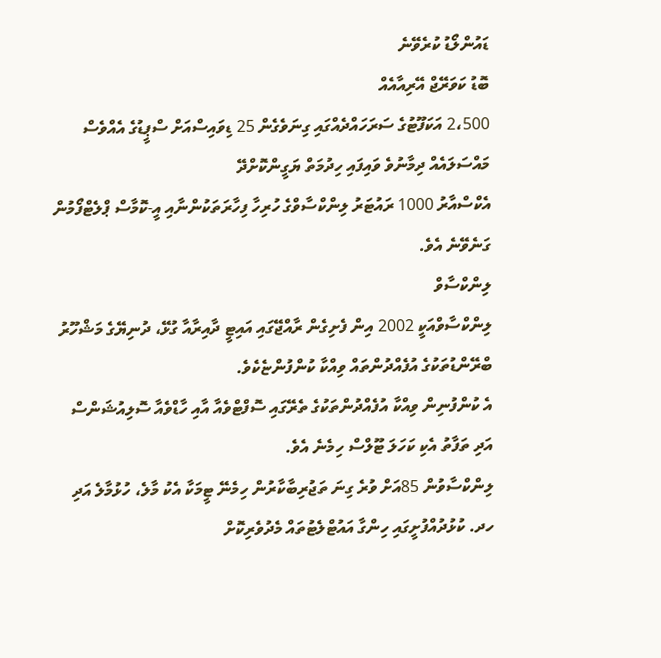ޑައުންލޯޑު ކުރެވޭނެ
ބޮޑު ކަވަރޭޖް އޭރިއާއެއް
2،500 އަކަފޫޓުގެ ސަރަހައްދެއްގައި ގިނަވެގެން 25 ޑިވައިސްއަށް ސްޕީޑުގެ އެއްވެސް މައްސަލައެއް ދިމާނުވެ ވައިފައި ހިދުމަތް ޔަގީންކޮށްދޭ
އެކްސްއާރު 1000 ރައުޓަރު ލިންކްސާވްގެ ހުރިހާ ފިހާރަތަކުންނާއި އީ-ކޮމާސް ޕްލެޓްފޯމުން ގަނެވޭނެ އެވެ.
ލިންކްސާވް
ލިންކްސާވްއަކީ 2002 އިން ފެށިގެން ރާއްޖޭގައި އައިޓީ ދާއިރާއާ ގުޅޭ، ދުނިޔޭގެ މަޝްހޫރު ބްރޭންޑުތަކުގެ އުފެއްދުންތައް ވިއްކާ ކުންފުންޏެކެވެ.
އެ ކުންފުނިން ވިއްކާ އުފެއްދުންތަކުގެ ތެރޭގައި ސޮފްޓްވެއާ އާއި ހާޑްވެއާ ސޮލިއުޝަންސް އަދި ތަފާތު އެކި ކަހަލަ ޓޫލްސް ހިމެނެ އެވެ.
ލިންކްސާވުން 85އަށް ވުރެ ގިނަ ތަޖުރިބާކާރުން ހިމެނޭ ޓީމަކާ އެކު މާލެ، ހުޅުމާލެ އަދި ހދ. ކުޅުދުއްފުށީގައި ހިންގާ އައުޓްލެޓުތައް މެދުވެރިކޮށް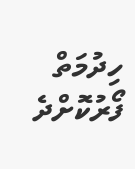ހިދުމަތް ފޯރުކޮށްދެ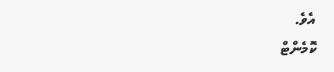އެވެ.
ކޮމެންޓް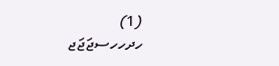(1)
ހދހހސޖަޖަޖ